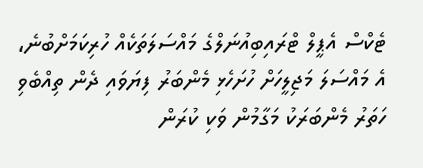ޓެކްސް އެޕީލް ޓްރައިބިއުނަލްގެ މައްސަލަތަކެއް ހުރިކަމަށްބުނެ، އެ މައްސަލަ މަޖިލީހަށް ހުށަހެޅި މެންބަރު ފިޔަވައި ދެން ތިއްބެވި ހަތަރު މެންބަރަކު މަގާމުން ވަކި ކުރަން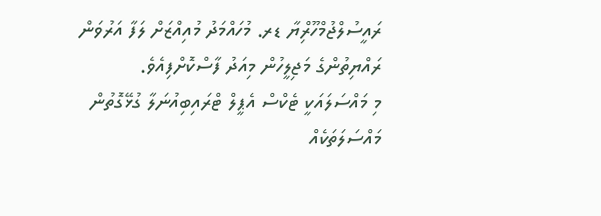ރައީސުލްޖުމްހޫރިްޔާ ޑރ. މުހައްމަދު މުއިއްޒަށް ލަފާ އަރުވަން ރައްޔިތުންގެ މަޖިލީހުން މިއަދު ފާސްކޮށްފިއެވެ.
މި މައްސަލައަކީ ޓެކްސް އެޕީލް ޓްރައިބިއުނަލާ ގުޅޭގޮތުން މައްސަލަތަކެއް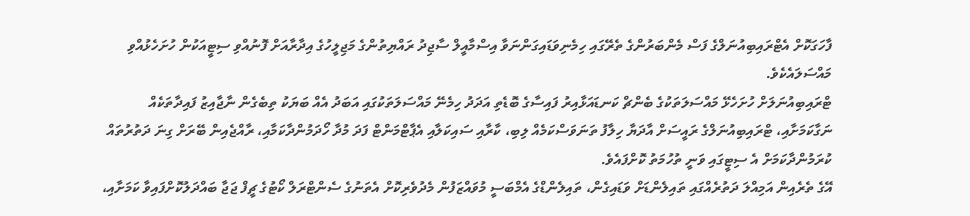ފާހަގަކޮށް އެޓްރައިބިއުނަލްގެ ފަސް މެންބަރުންގެ ތެރޭގައި ހިމެނިވަޑައިގަންނަވާ އިސްމާއީލް ސާޖިދު ރައްޔިތުންގެ މަޖިލީހުގެ އިދާރާއަށް ފޮނުއްވި ސިޓީއަކުން ހުށަހެޅުއްވި މައްސަލައެކެވެ.
ޓްރައިބިއުނަލަށް ހުށަހެޅޭ މައްސަލަތަކުގެ ބެންޗް ކަނޑައަޅާއިރު ފައިސާގެ ބޮޑެތި އަދަދު ހިމެނޭ މައްސަލަތަކުގައި އަބަދު އެއް ބަޔަކު ތިބެގެން ނާޖާއިޒު ފައިދާތަކެއް ނަގާކަމަށާއި، ޓްރައިބިއުނަލްގެ ރައީސަށް އާދަޔާ ހިލާފު ތަނަވަސްކަމެއް ލިބި، ކާރާއި ސައިކަލާއި އެޕާޓްމަންޓް ފަދަ މުދާ ހޯދަމުންދާކަމާއި، ރާއްޖެއިން ބޭރަށް ގިނަ ދަތުރުތައް ކުރަމުންދާކަމަށް އެ ސިޓީގައި ވަނީ ތުހުމަތު ކޮށްފައެވެ.
އޭގެ ތެރެއިން އަމިއްލަ ދަތުރެއްގައި ތައިލެންޑަށް ވަޑައިގެން، ތައިލެންޑްގެ އެމްބަސީ މުވައްޒަފުން މެދުވެރިކޮށް އެތަނުގެ ސެންޓްރަލް ކޯޓުގެ ޗީފް ޖަޖާ ބައްދަލުކޮށްފައިވާ ކަމަށާއި،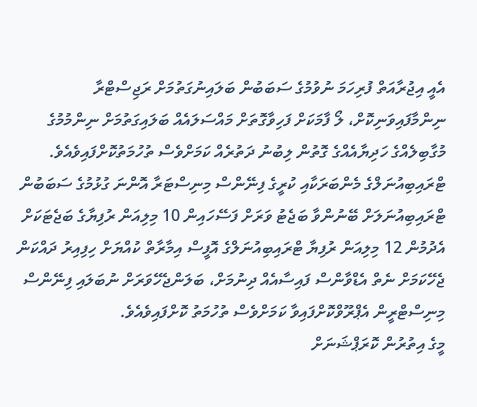އެއީ އިޖުރާއަތް ފުރިހަމަ ނުވުމުގެ ސަބަބުން ބަލައިނުގަތުމަށް ރަޖިސްޓްރާ ނިންމާފައިވަނިކޮށް، ލޯ ފާމަކަށް ފަހިވާގޮތަށް މައްސަލައެއް ބަލައިގަތުމަށް ނިންމުމުގެ މުގާބިލެއްގެ ހަދިޔާއެއްގެ ގޮތުން ލިބުނު ދަތުރެއް ކަމަށްވެސް ތުހުމަތުކޮށްފައިވެއެވެ.
ޓްރައިބިއުނަލްގެ މެންބަރަކާއި ކުރީގެ ފިނޭންސް މިނިސްޓަރާ އޮންނަ ގުޅުމުގެ ސަބަބުން ޓްރައިބިއުނަލަށް ބޭނުންވާ ބަޖެޓު ވަރަށް ފަސޭހައިން 10 މިލިއަން ރުފިޔާގެ ބަޖެޓަކަށް އެދުމުން 12 މިލިއަން ރުފިޔާ ޓްރައިބިއުނަލްގެ އޮފީސް އިމާރާތް ކުއްޔަށް ހިފިއިރު ދައްކަން ޖެހޭކަމަށް ނެތް އެޑްވާންސް ފައިސާއެއް ދިނުމަށް، ބަލަންޖެހޭވަރަށް ނުބަލައި ފިނޭންސް މިނިސްޓްރީން އެޕްރޫވްކޮށްފައިވާ ކަމަށްވެސް ތުހުމަތު ކޮށްފައިވެއެވެ.
މީގެ އިތުރުން ކޮރަޕްޝަނަށް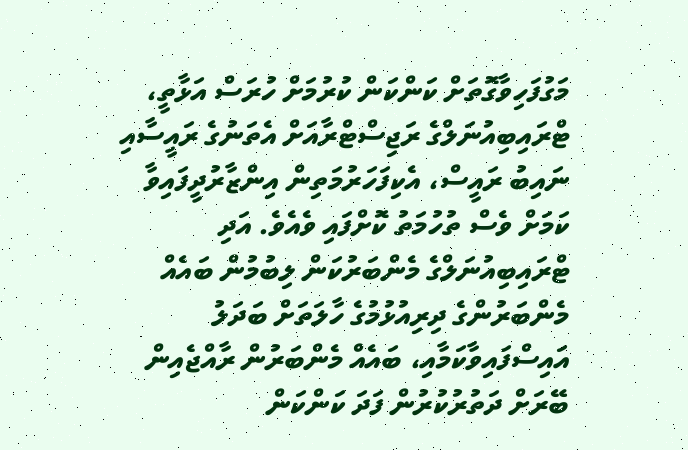މަގުފަހިވާގޮތަށް ކަންކަން ކުރުމަށް ހުރަސް އަޅާތީ، ޓްރައިބިއުނަލްގެ ރަޖިސްޓްރާއަށް އެތަނުގެ ރައީސާއި ނައިބު ރައީސް، އެކިފަހަރުމަތިން އިންޒާރުދީފައިވާ ކަމަށް ވެސް ތުހުމަތު ކޮށްފައި ވެއެވެ. އަދި ޓްރައިބިއުނަލްގެ މެންބަރުކަން ލިބުމުން ބައެއް މެންބަރުންގެ ދިރިއުޅުމުގެ ހާލަތަށް ބަދަލު އައިސްފައިވާކަމާއި، ބައެއް މެންބަރުން ރާއްޖެއިން ބޭރަށް ދަތުރުކުރުން ފަދަ ކަންކަން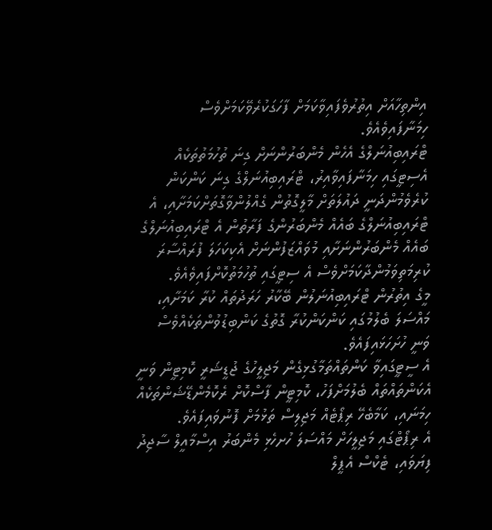އިންތިހާއަށް އިތުރުވެފައިވާކަމަށް ފާހަގަކުރެވޭކަމަށްވެސް ހިމަނާފައިވެއެވެ.
ޓްރައިބިއުނަލްގެ އެހެން މެންބަރުންނަށް ގިނަ ތުހުމަތުތަކެއް އެސިޓީގައި ހިމަނާފައިވާއިރު، ޓްރައިބިއުނަލްގެ ގިނަ ކަންކަން ކުރެވެމުންދަނީ ދައުލަތަށް މާލީގޮތުން ގެއްލުންވާގޮތަށްކަމަށާއި، އެ ޓްރައިބިއުނަލްގެ ބައެއް މެންބަރުންގެ ފަރާތުން އެ ޓްރައިބިއުނަލްގެ ބައެއް މެންބަރުންނަށާއި މުވައްޒަފުންނަށް އެކިކަހަލަ ފުރައްސާރަ ކުރިމަތިވަމުންދާކަމަށްވެސް އެ ސިޓީގައި ތުހުމަތުކޮށްފައިވެއެވެ.
މީގެ އިތުރުން ޓްރައިބިއުނަލުން ބޭކާރު ހަރަދުތައް ކުރާ ކަމަށާއި، މައްސަލަ ބެލުމުގައި ކަންކަންކުރާ ގޮތުގެ ކަންބިޑުވުންތަކެއްވެސް ވަނީ ހުށަހަޅައިފައެވެ.
އެ ސީޓީގައިވާ ކަންތައްތަމާގުޅިގެން މަޖިލީހުގެ ޖުޑީޝަރީ ކޮމިޓީން ވަނީ އެކަންތައްތައް ބެލުމަށްފަހު، ކޮމިޓީން ފާސްކޮށް ރެކޮމެންޑޭޝަންތަކެއް ހިމަނައި، ކަމާބެހޭ ރިޕޯޓެއް މަޖިލިސް ތަޅުމަށް ފޮނުވައިފައެވެ.
އެ ރިޕޯޓްގައި މަޖިލީހަށް މައްސަލަ ހުށހެޅި މެންބަރު އިސްމާއީލް ސާޖިދު ފިޔަވައި، ޓެކްސް އެޕީލް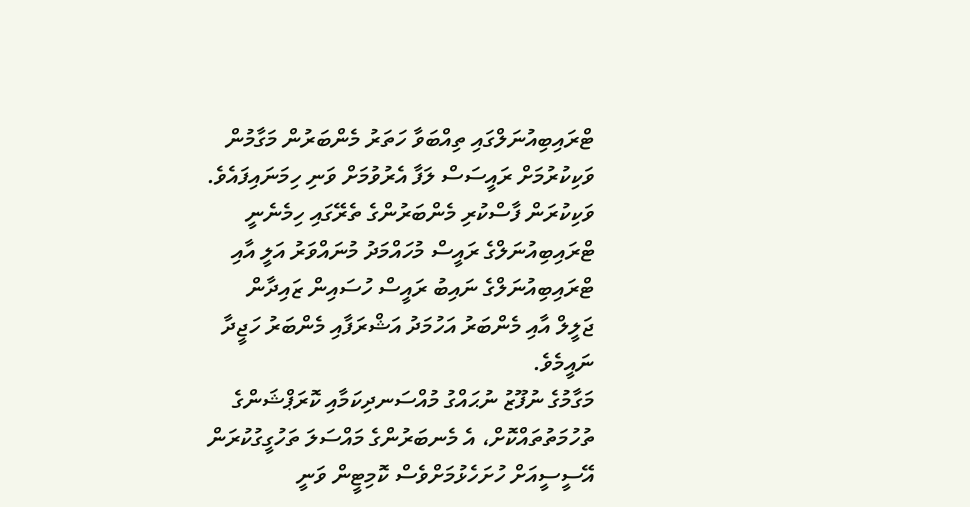ޓްރައިބިއުނަލްގައި ތިއްބަވާ ހަތަރު މެންބަރުން މަގާމުން ވަކިކުރުމަށް ރައީސަސް ލަފާ އެރުވުމަށް ވަނި ހިމަނައިފައެވެ.
ވަކިކުރަން ފާސްކުރި މެންބަރުންގެ ތެރޭގައި ހިމެނެނީ ޓްރައިބިއުނަލްގެ ރައީސް މުހައްމަދު މުނައްވަރު އަލީ އާއި ޓްރައިބިއުނަލްގެ ނައިބު ރައީސް ހުސައިން ޒައިދާން ޖަލީލް އާއި މެންބަރު އަހުމަދު އަޝްރަފާއި މެންބަރު ހަޖީދާ ނައީމެވެ.
މަގާމުގެ ނުފޫޒު ނުޙައްގު މުއްސަނދިކަމާއި ކޮރަޕްޝަންގެ ތުހުމަތުތައްކޮށް، އެ މެނބަރުންގެ މައްސަލަ ތަހުގީގުކުރަން އޭސީސީއަށް ހުށަހެޅުމަށްވެސް ކޮމިޓީން ވަނީ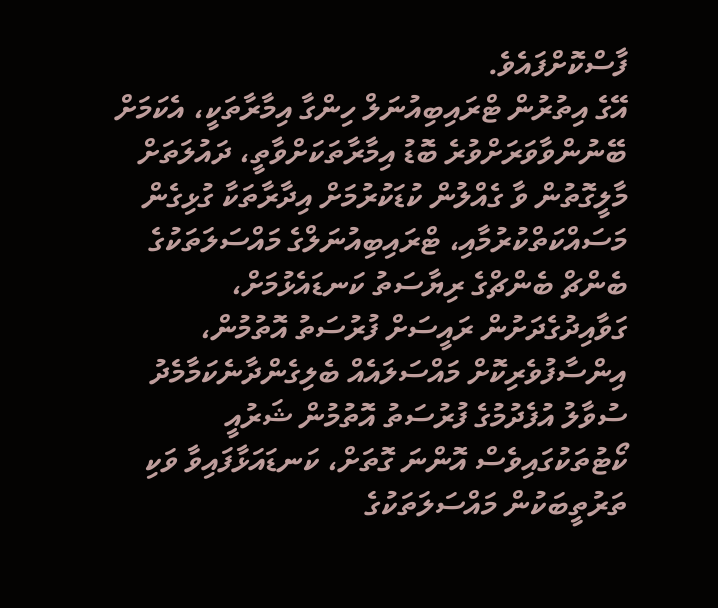ފާސްކޮށްފައެވެ.
އޭގެ އިތުރުން ޓްރައިބިއުނަލް ހިންގާ އިމާރާތަކީ، އެކަމަށް ބޭނުންވާވަރަށްވުރެ ބޮޑު އިމާރާތަކަށްވާތީ، ދައުލަތަށް މާލީގޮތުން ވާ ގެއްލުން ކުޑަކުރުމަށް އިދާރާތަކާ ގުޅިގެން މަސައްކަތްކުރުމާއި، ޓްރައިބިއުނަލްގެ މައްސަލަތަކުގެ ބެންޗް ބެންޗްގެ ރިޔާސަތު ކަނޑައެޅުމަށް، ގަވާއިދުގެދަށުން ރައީސަށް ފުރުސަތު އޮތުމުން، އިންސާފުވެރިކޮށް މައްސަލައެއް ބެލިގެންދާނެކަމާމެދު ސުވާލު އުފެދުމުގެ ފުރުސަތު އޮތުމުން ޝަރުއީ ކޯޓުތަކުގައިވެސް އޮންނަ ގޮތަށް، ކަނޑައަޅާފައިވާ ވަކި ތަރުތީބަކުން މައްސަލަތަކުގެ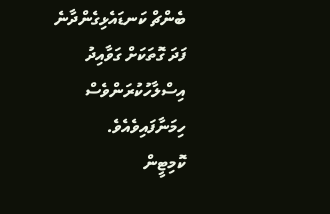ބެންޗް ކަނޑައެޅިގެންދާނެ ފަދަ ގޮތަކަށް ގަވާއިދު އިސްލާހުކުރަންވެސް ހިމަނާފައިވެއެވެ.
ކޮމިޓީން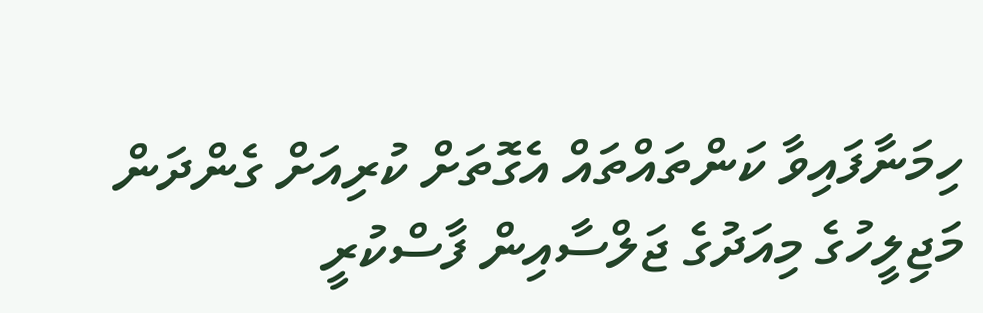ހިމަނާފައިވާ ކަންތައްތައް އެގޮތަށް ކުރިއަށް ގެންދަން މަޖިލީހުގެ މިއަދުގެ ޖަލްސާއިން ފާސްކުރީ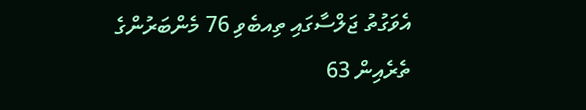އެވަގުތު ޖަލްސާގައި ތިއބެވި 76 މެންބަރުންގެ ތެރެއިން 63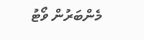މެންބަރުން ވޯޓު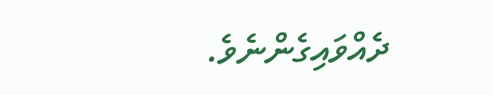ދެއްވައިގެންނެވެ.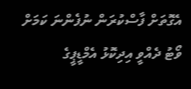އެގޮތަށް ފާސްކުރަން ނުފެންނަ ކަމަށް ވޯޓު ދެއްވީ އިދިކޮޅު އެމްޑީޕީގެ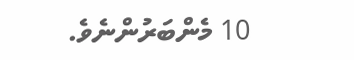10 މެންބަރުންނެވެ.